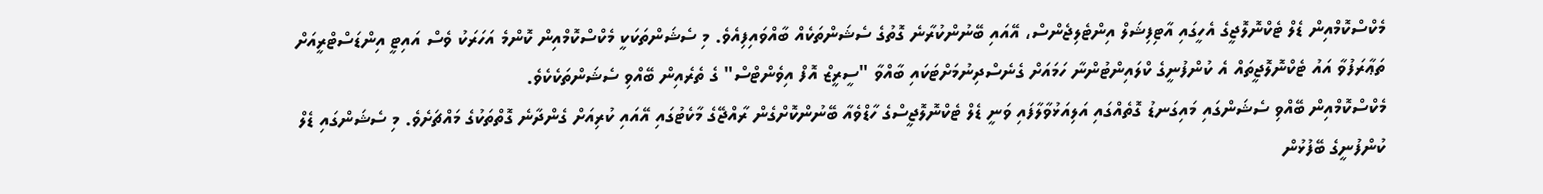މެކްސްކޮމްއިން ޑެލް ޓެކްނޮލޮޖީގެ އެހީގައި އާޓިފިޝަލް އިންޓެލިޖެންސް، އޭއައި ބޭނުންކުރާނެ ގޮތުގެ ސެޝަންތަކެއް ބާއްވައިފިއެވެ. މި ސެޝަންތަކަކީ މެކްސްކޮމްއިން ކޮންމެ އަހަރަކު ވެސް އައިޓީ އިންޑަސްޓްރީއަށް ތަޢާރަފުވާ އައު ޓެކްނޮލޮޖީތައް އެ ކުންފުނީގެ ކްލައިންޓުންނާ ހަމައަށް ގެނެސްދިނުމަށްޓަކައި ބާއްވާ "ސީރީޒް އޮފް އިވެންޓްސް" ގެ ތެރެއިން ބޭއްވި ސެޝަންތަކެކެވެ.
މެކްސްކޮމްއިން ބޭއްވި ސެޝަންގައި މައިގަނޑު ގޮތެއްގައި އަލިއަޅުވާލާފައި ވަނީ ޑެލް ޓެކްނޮލޮޖީސްގެ ހާޑްވެއާ ބޭނުންކޮށްގެން ރާއްޖޭގެ މާކެޓުގައި އޭއައި ކުރިއަށް ގެންދާނެ ގޮތްތަކުގެ މައްޗަށެވެ. މި ސެޝަންގައި ޑެލް ކުންފުނީގެ ބޭފުޅުން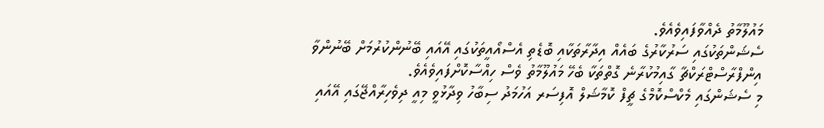މައުލޫމާތު ދެއްވާފައިވެއެވެ.
ސެޝަންތަކުގައި ސަރުކާރުގެ ބައެއް އިދާރާތަކާއި ބޮޑެތި އެސްއޯއީތަކުގައި އޭއައި ބޭނުންކުރުމަށް ބޭނުންވާ އިންފްރާސްޓްރަކްޗާ ގާއިމުކުރާނެ ގޮތްތަކާ ބެހޭ މައުލޫމާތު ވެސް ހިއްސާކޮށްފައިވެއެވެ.
މި ސެޝަންގައި މެކްސްކޮމްގެ ޗީފް ކޮމާޝަލް އޮފިސަރ އަހުމަދު ސިބާހު ވިދާޅުވީ މިއީ ދިވެހިރާއްޖޭގައި އޭއައި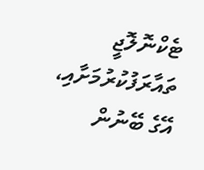ޓެކްނޮލޮޖީ ތައާރަފުކުރުމަށާއި، އޭގެ ބޭނުން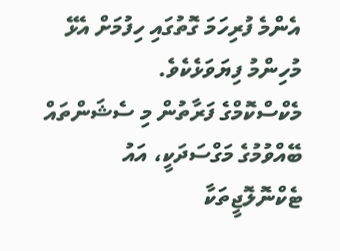އެންމެ ފުރިހަމަ ގޮތުގައި ހިފުމަށް އެޅޭ މުހިންމު ފިޔަވަޅެކެވެ.
މެކްސްކޮމްގެ ފަރާތުން މި ސެޝަންތައް ބޭއްވުމުގެ މަގްސަދަކީ، އައު ޓެކްނޮލޮޖީތަކާ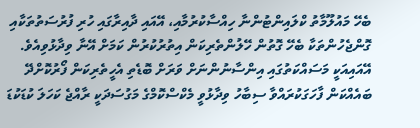ބެހޭ މައުލޫމާތު ކްލައިންޓުންނާ ހިއްސާކުރުމާއި، އޭއައި ދާއިރާގައި ހުރި ފުރުސަތުތަކާއި ގޮންޖެހުންތަކާ ބެހޭ ގޮތުން ހޭލުންތެރިކަން އިތުރުކުރުން ކަމަށް އޭނާ ވިދާޅުވިއެވެ.
އޭއައިއަކީ މަސައްކަތުގައި އިންސާނުންނަށް ވަރަށް ބޮޑެތި އެހީތެރިކަން ފޯރުކޮށްދޭ ބައެއްކަން ފާހަގަކުރައްވާ ސިބާހު ވިދާޅުވީ މެކްސްކޮމްގެ މަގުސަދަކީ ރާއްޖެ ކަހަލަ ކުޑަކުޑަ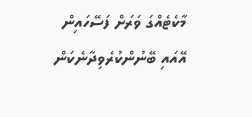މާކެޓެއްގަ ވަރަށް ފަސޭހައިން އޭއައި ބޭނުންކުރެވިދާނެކަން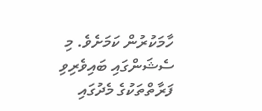ހާމަކުރުން ކަމަށެވެ. މި ސެޝަންގައި ބައިވެރިވި ފަރާތްތަކުގެ މެދުގައި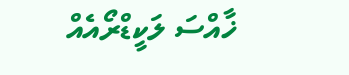ޚާއްސަ ލަކީޑްރޯއެއް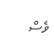ވެސް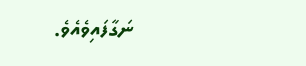ނަގާފައިވެއެވެ.